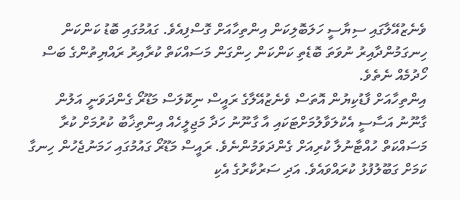ވެނެޒުއޭލާގައި ސިޔާސީ ހަލަބޮލިކަން އިންތިހާއަށް ގޮސްފިއެވެ. ގައުމުގައި ބޮޑު ކަންކަން ހިނގަމުންދާއިރު ނުވަތަ ބޮޑެތި ކަންކަން ހިންގަން މަސައްކަތް ކުރާއިރު ރައްޔިތުންގެ ބަސް ހޯދުމެއް ނެތެވެ.
އިންތިހާއަށް ފާޑުކިޔުން އޮތަސް ވެނެޒުއޭލާގެ ރައީސް ނިކޮލަސް މަޑޫރޯ ގެންދަވަނީ އަލުން ގާނޫނު އަސާސީ އެކުލަވާލުމަށްޓަކައި އާ ގާނޫނު ހަދާ މަޖިލީހެއް އިންތިޚާބު ކުރުމަށް ކުރާ މަސައްކަތް ހުއްޓާނުލާ ކުރިއަށް ގެންދަވަމުންނެވެ. ރައީސް މަޑޫރޯ ގައުމުގައި ހަމަނުޖެހުން ހިނގާ ކަމަށް ގަބޫލުފުޅު ކުރައްވައެވެ. އަދި ސަރުކާރުގެ އެކި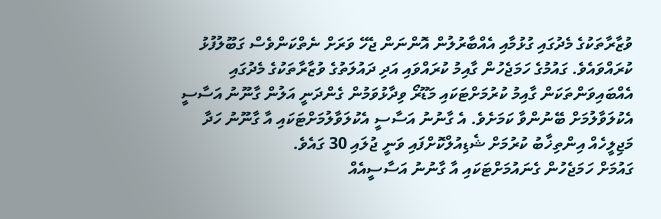ވުޒާރާތަކުގެ މެދުގައި ގުޅުމާއި އެއްބާރުލުން އޮންނަން ޖެހޭ ވަރަށް ނެތްކަންވެސް ގަބޫލުފުޅު ކުރައްވައެވެ. ގައުމުގެ ހަމަޖެހުން ގާއިމު ކުރައްވައި އަދި ދައުލަތުގެ ވުޒާރާތަކުގެ މެދުގައި އެއްބައިވަންތަކަން ގާއިމު ކުރުމަށްޓަކައި މަޑޫރޯ ވިދާޅުވަމުން ގެންދަނީ އަލުން ގާނޫނު އަސާސީ އެކުލަވާލުމަށް ބޭނުންވާ ކަމަށެވެ. އެ ގާނުނު އަސާސީ އެކުލަވާލުމަށްޓަކައި އާ ގާނޫނު ހަދާ މަޖިލީހެއް އިންތިޚާބު ކުރުމަށް ޝެޑިއުލްކޮށްފައި ވަނީ ޖުލައި 30 ގައެވެ.
ގައުމަށް ހަމަޖެހުން ގެނައުމަށްޓަކައި އާ ގާނުނު އަސާސީއެއް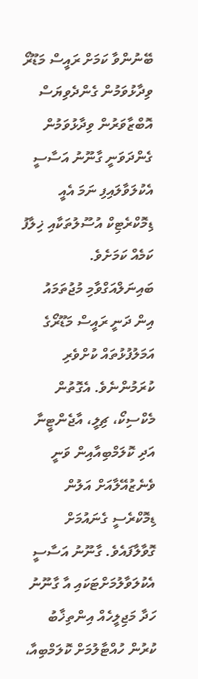ބޭނުންވާ ކަމަށް ރައީސް މަޑޫރޯ ވިދާޅުވަމުން ގެންދެވިޔަސް އޮބްޒާވަރުން ވިދާޅުވަމުން ގެންދަވަނީ ގާނޫނު އަސާސީ އެކުލަވާލައިފި ނަމަ އެއީ ޑިމޮކްރެޓިކް އުސޫލުތަކާއި ޚިލާފު ކަމެއް ކަމަށެވެ. ބައިނަލްއަގްވާމި މުޖުތަމައު އިން ދަނީ ރައީސް މަޑޫރޯގެ އަމަލުފުޅުތައް ކުށްވެރި ކުރަމުންނެވެ. އެގޮތުން މެކްސިކޯ، ޗިލީ، އާޖެންޓީނާ އަދި ކޮލަމްބިއާއިން ވަނީ ވެނެޒުއޭލާއަށް އަލުން ޑިމޮކްރެސީ ގެނައުމަށް ގޮވާލާފައެވެ. ގާނޫނު އަސާސީ އެކުލަވާލުމަށްޓަކައި އާ ގާނޫނު ހަދާ މަޖިލީހެއް އިންތިޚާބު ކުރުން ހުއްޓާލުމަށް ކޮލަމްބިއާ،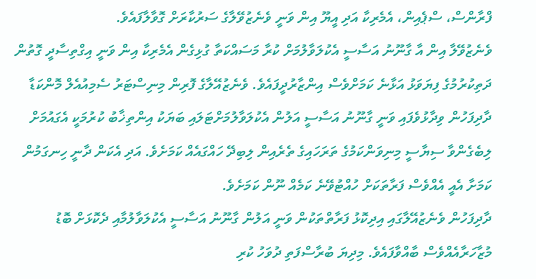ފްރާންސް، ސްޕެއިން، އެމެރިކާ އަދި އީޔޫ އިން ވަނީ ވެނެޒުވޭލާގެ ސަރުކާރަށް ގޮވާލާފައެވެ.
ވެނެޒުވޭލާ އިން އާ ގާނޫނު އަސާސީ އެކުލަވާލުމަށް ކުރާ މަސައްކަތާ ގުޅިގެން އެމެރިކާ އިން ވަނީ އިގްތިސާދީ ގޮތުން ދަތިކުރުމުގެ ފިޔަވަޅު އަޅާނެ ކަމަށްވެސް އިންޒާރުދީފައެވެ. ވެނެޒުއޭލާގެ ފޮރިން މިނިސްޓަރު ސެމިއުއެލް މޮންކަޑާ ދާދިފަހުން ވިދާޅުވެފައި ވަނީ ގާނޫނު އަސާސީ އަލުން އެކުލަވާލުމަށްޓަލައި ބަޔަކު އިންތިޚާބު ކުރުމަކީ އެގައުމަށް ލިބެގެންވާ ސިޔާސީ މިނިވަންކަމުގެ ތަރަހައިގެ ތެރެއިން ލިބިދޭ ހައްގައެއް ކަމަށެވެ. އަދި އެކަން ދާނީ ހިނގަމުން ކަމަށާ އެއީ އެއްވެސް ފަރާތަކަށް ހުއްޓުވޭނެ ކަމެއް ނޫން ކަމަށެވެ.
ދާދިފަހުން ވެނެޒުއޭލާގައި އިދިކޮޅު ފަރާތްތަކުން ވަނީ އަލުން ގާނޫނު އަސާސީ އެކުލަވާލުމާއި ދެކޮޅަށް ބޮޑު މުޒާހަރާއެއްވެސް ބާއްވާފައެވެ. މިދިޔަ ބުރާސްފަތި ދުވަހު ކުރި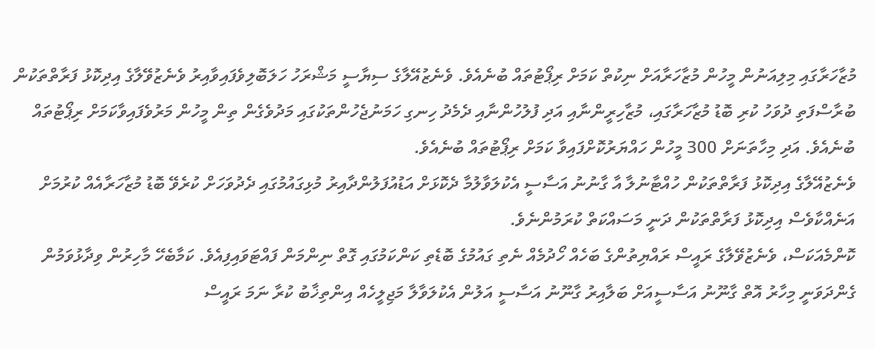މުޒާހަރާގައި މިލިއަނުން މީހުން މުޒާހަރާއަށް ނިކުތް ކަމަށް ރިޕޯޓުތައް ބުނެއެވެ. ވެނެޒުއޭލާގެ ސިޔާސީ މަޝްރަހު ހަލަބޮލިވެފައިވާއިރު ވެނެޒުވޭލާގެ އިދިކޮޅު ފަރާތްތަކުން ބުރާސްފަތި ދުވަހު ކުރި ބޮޑު މުޒާހަރާގައި، މުޒާހިރީންނާއި އަދި ފުލުހުންނާއި ދެމެދު ހިނގި ހަމަނުޖެހުންތަކުގައި މަދުވެގެން ތިން މީހުން މަރުވެފައިވާކަމަށް ރިޕޯޓުތައް ބުނެއެވެ. އަދި މިހާތަނަށް 300 މީހުން ހައްޔަރުކޮށްފައިވާ ކަމަށް ރިޕޯޓުތައް ބުނެއެވެ.
ވެނެޒުއޭލާގެ އިދިކޮޅު ފަރާތްތަކުން ހުއްޓާނުލާ އާ ގާނުނު އަސާސީ އެކުލަވާލުމާ ދެކޮޅަށް އަޑުއުފަލުންދާއިރު މުޅިގައުމުގައި ދެދުވަހަށް ކުރެވޭ ބޮޑު މުޒާހަރާއެއް ކުރުމަށް އަނެއްކާވެސް އިދިކޮޅު ފަރާތްތަކުން ދަނީ މަސައްކަތް ކުރަމުންނެވެ.
ކޮންމެއަކަސް، ވެނެޒުވޭލާގެ ރައީސް ރައްޔިތުންގެ ބަހެއް ހޯދުމެއް ނެތި ގައުމުގެ ބޮޑެތި ކަންކަމުގައި ގޮތް ނިންމަން ފައްޓަވައިފިއެވެ. ކަމާބެހޭ މާހިރުން ވިދާޅުވަމުން ގެންދަވަނީ މިހާރު އޮތް ގާނޫނު އަސާސީއަށް ބަލާއިރު ގާނޫނު އަސާސީ އަލުން އެކުލަވާލާ މަޖިލީހެއް އިންތިޚާބު ކުރާ ނަމަ ރައީސް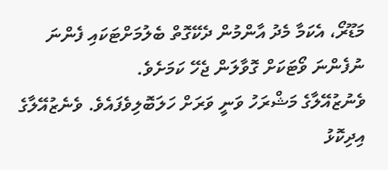މަޑޫރޯ، އެކަމާ މެދު އާންމުން ދެކޭގޮތް ބެލުމަށްޓަކައި ފެންނަ ނުފެންނަ ވޯޓަކަށް ގޮވާލަން ޖެހޭ ކަމަށެވެ.
ވެނުޒުއޭލާގެ މަޝްރަހު ވަނީ ވަރަށް ހަލަބޮލިވެފައެވެ. ވެނެޒުއޭލާގެ އިދިކޮޅު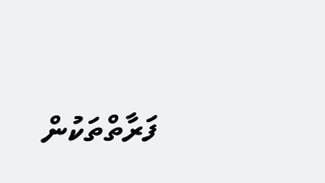ފަރާތްތަކުން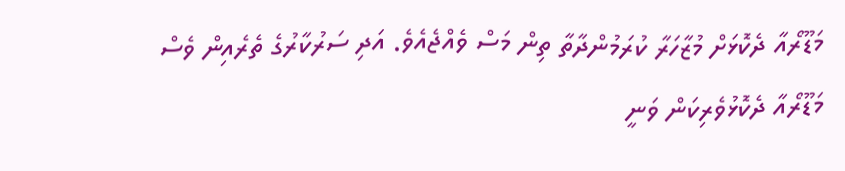މަޑޫރޯއާ ދެކޮޅަށް މުޒާހަރާ ކުރަމުންދާތާ ތިން މަސް ވެއްޖެއެވެ. އަދި ސަރުކާރުގެ ތެރެއިން ވެސް މަޑޫރޯއާ ދެކޮޅުވެރިކަން ވަނީ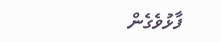ފާޅުވެގެން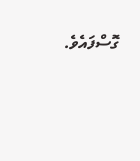ގޮސްފައެވެ.